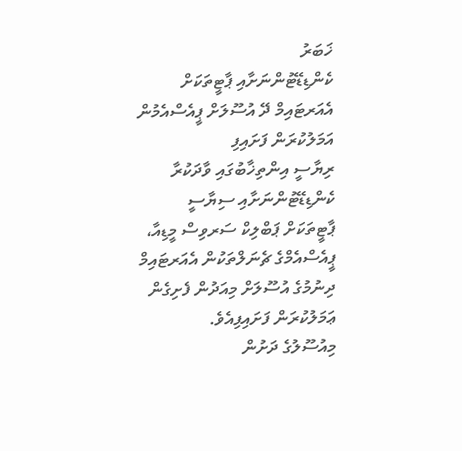ޚަބަރު
ކެންޑިޑޭޓުންނަށާއި ޕާޓީތަކަށް އެއަރޓައިމް ދޭ އުސޫލަށް ޕީއެސްއެމުން އަމަލުކުރަން ފަށައިފި
ރިޔާސީ އިންތިޚާބުގައި ވާދަކުރާ ކެންޑިޑޭޓުންނަށާއި ސިޔާސީ ޕާޓީތަކަށް ޕަބްލިކް ސަރވިސް މީޑިއާ، ޕީއެސްއެމްގެ ޗެނަލްތަކުން އެއަރޓައިމް ދިނުމުގެ އުސޫލަށް މިއަދުން ފެށިގެން ޢަމަލުކުރަން ފަށައިފިއެވެ.
މިއުސޫލުގެ ދަށުން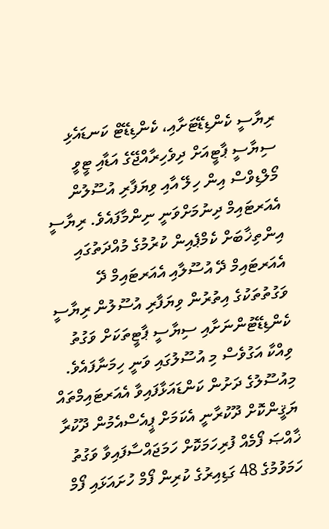ރިޔާސީ ކެންޑިޑޭޓަށާއި، ކެންޑިޑޭޓް ކަނޑައެޅި ސިޔާސީ ޕާޓީއަށް ދިވެހިރާއްޖޭގެ އަޑާއި ޓީވީ މޯލްޑިވްސް އިން ހިލޭ އާއި ވިޔަފާރި އުސޫލުން އެއަރޓައިމް ދިނުމަށްވަނީ ނިންމާފައެވެ. ރިޔާސީ އިންތިޚާބަށް ކެމްޕެއިން ކުރުމުގެ މުއްދަތުގައި އެއަރޓައިމް ދޭ އުސޫލާއި އެއަރޓައިމް ދޭ ވަގުތުތަކުގެ އިތުރުން ވިޔަފާރި އުސޫލުން ރިޔާސީ ކެންޑިޑޭޓުންނަށާއި ސިޔާސީ ޕާޓީތަކަށް ވަގުތު ވިއްކާ އަގުވެސް މި އުސޫލުގައި ވަނީ ހިމަނާފައެވެ.
މިއުސޫލުގެ ދަށުން ކަންޑައަޅާފައިވާ އެއަރޓައިމްތައް ޔަޤީންކޮށް ދޫކުރާނީ އެކަމަށް ޕީއެސްއެމުން ދޫކުރާ ޚާއްޞަ ފޯމެއް ފުރިހަމަކޮށް ހަމަޖައްސާފައިވާ ވަގުތު ހަމަވުމުގެ 48 ގަޑިއިރުގެ ކުރިން ފޯމް ހުށައަޅައި ފޯމް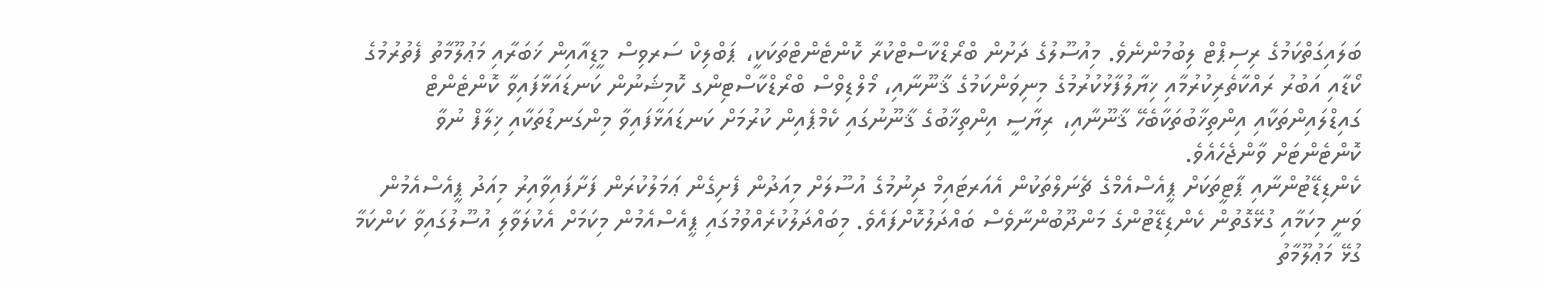ބަލައިގަތްކަމުގެ ރިސިޕްޓް ލިބުމުންނެވެ. މިއުސޫލުގެ ދަށުން ބްރޯޑްކާސްޓްކުރާ ކޮންޓެންޓްތަކަކީ، ޕަބްލިކް ސަރވިސް މީޑިއާއިން ޚަބަރާއި މަޢުލޫމާތު ފެތުރުމުގެ ކޯޑާއި އަބުރު ރައްކާތެރިކުރުމާއި ޚިޔާލުފާޅުކުރުމުގެ މިނިވަންކަމުގެ ޤާނޫނާއި، މޯލްޑިވްސް ބްރޯޑްކާސްޓިންގ ކޮމިޝަނުން ކަނޑައަޅާފައިވާ ކޮންޓެންޓް ގައިޑްލައިންތަކާއި އިންތިޚާބުތަކާބެހޭ ޤާނޫނާއި، ރިޔާސީ އިންތިޚާބުގެ ޤާނޫނުގައި ކެމްޕެއިން ކުރުމަށް ކަނޑައަޅާފައިވާ މިންގަނޑުތަކާއި ޚިލާފް ނުވާ ކޮންޓެންޓަށް ވާންޖެހެއެވެ.
ކެންޑިޑޭޓުންނާއި ޕާޓީތަކަށް ޕީއެސްއެމްގެ ޗެނަލްތަކުން އެއަރޓައިމް ދިނުމުގެ އުސޫލަށް މިއަދުން ފެށިގެން ޢަމަލުކުރަން ފަށާފައިވާއިރު މިއަދު ޕީއެސްއެމުން ވަނީ މިކަމާއި ގުޅޭގޮތުން ކެންޑިޑޭޓުންގެ މަންދޫބުންނާވެސް ބައްދަލުކޮށްފައެވެ. މިބައްދަލުކުރެއްވުމުގައި ޕީއެސްއެމުން މިކަމަށް އެކުލަވާލި އުސޫލުގައިވާ ކަންކަމާ ގުޅޭ މަޢުލޫމާތު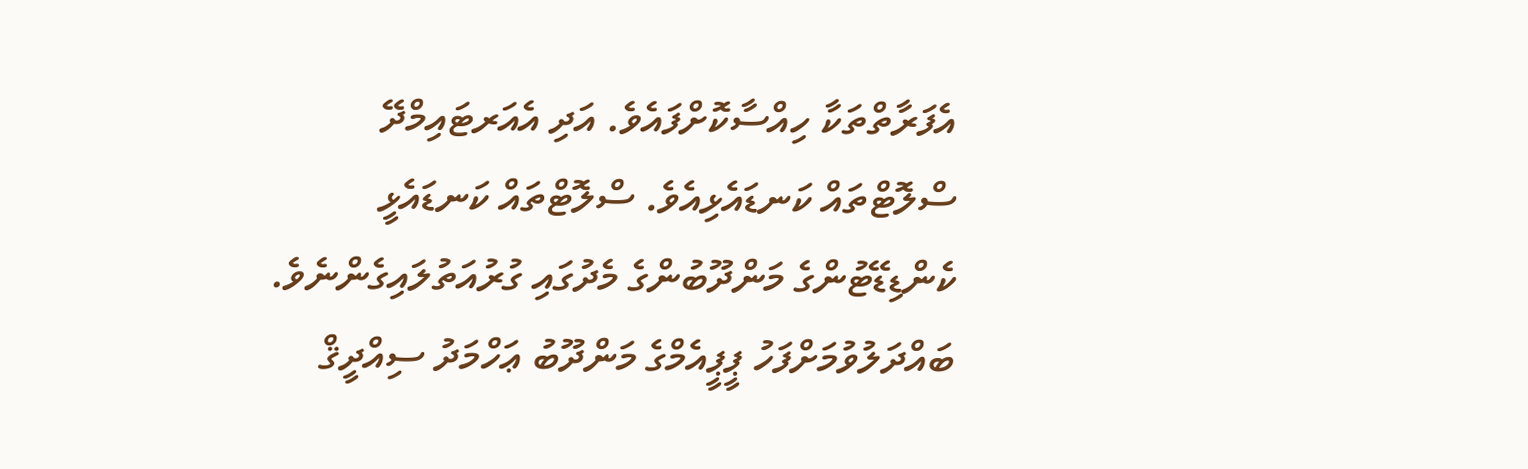އެފަރާތްތަކާ ހިއްސާކޮށްފައެވެ. އަދި އެއަރޓައިމްދޭ ސްލޮޓްތައް ކަނޑައެޅިއެވެ. ސްލޮޓްތައް ކަނޑައެޅީ ކެންޑިޑޭޓުންގެ މަންދޫބުންގެ މެދުގައި ގުރުއަތުލައިގެންނެވެ. ބައްދަލުވުމަށްފަހު ޕީޕީއެމްގެ މަންދޫބު ޢަހްމަދު ސިއްދީޤް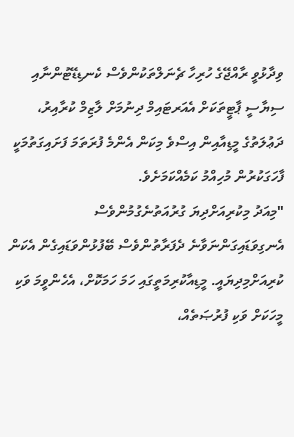ވިދާޅުވީ ރާއްޖޭގެ ހުރިހާ ޗެނަލްތަކުންވެސް ކެނޑިޑޭޓުންނާއި ސިޔާސީ ޕާޓީތަކަށް އެއަރޓައިމް ދިނުމަށް ލާޒިމް ކުރާއިރު، ދަޢުލަތުގެ މީޑިއާއިން އިސްވެ މިކަން އެންމެ ފުރަތަމަ ފަށައިގަތުމަކީ ފާހަގަކުރުން މުހިއްމު ކަމެއްކަމަށެވެ.
"މިއަދު މިކުރިއަށްދިޔަ ގުރުއަތުނެގުމުންވެސް އެނގިވަޑައިގަންނަވާނެ ދެފަރާތުންވެސް ބޭފުޅުންވަޑައިގެން އެކަން ކުރިއަށްމިދިޔައީ. މީޑިއާކުރިމަތީގައި ހަމަ ހަމަކޮށް، އެހެންވީމަ ވަކި މީހަކަށް ވަކި ފުރުޞަތެއް،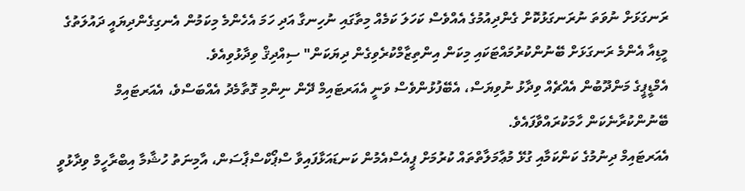ރަނގަޅަށް ނުވަތަ ނުރަނގަޅުކޮށް ގެންދިއުމުގެ އެއްވެސް ކަހަލަ ކަމެއް މިތާގައި ނުހިނގާ އަދި ހަމަ އެހެންމެ މިކަމުން އެނގިގެންދިޔައީ ދައުލަތުގެ މީޑިއާ އެންމެ ރަނގަޅަށް ބޭނުންކުރުމައްޓަކައި މިކަން އިންތިޒާމްކުރެވިގެން ދިޔަކަން" ސިއްދިޤް ވިދާޅުވިއެވެ.
އެމްޑީޕީގެ މަންދޫބުން އެއްޗެއް ވިދާޅު ނުވިޔަސް، އެބޭފުޅުންވެސް ވަނީ އެއަރޓައިމް ދޭން ނިންމި ގޮތާމެދު އެއްބަސްވެ، އެއަރޓައިމް ބޭނުންކުރާނެކަން ހާމަކުރައްވާފައެވެ.
އެއަރޓައިމް ދިނުމުގެ ކަންކަމާއި ގުޅޭ މުޢާމަލާތްތައް ކުރުމަށް ޕީއެސްއެމުން ކަނޑައަޅާފައިވާ ސްޕޯކްސްޕާސަން، އާމިނަތު ހުޝާމާ އިބްރާހީމް ވިދާޅުވީ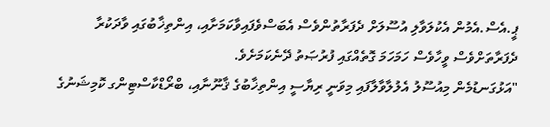ޕީ.އެސް.އެމުން އެކުލަވާލި އުސޫލަށް ދެފަރާތުންވެސް އެބަސްވެފައިވާކަމަށާއި، އިންތިޚާބުގައި ވާދަކުރާ ދެފަރާތަށްވެސް ވީހާވެސް ހަމަހަމަ ގޮތެއްގައި ފުރުޞަތު ދޭނެކަމަށެވެ.
"އަޅުގަނޑުމެން މިއުސޫލު އެލުލާވާލާފައި މިވަނީ ރިޔާސީ އިންތިޚާބުގެ ޤާނޫނާއި، ބްރޯޑްކާސްޓިންގ ކޮމިޝަނުގެ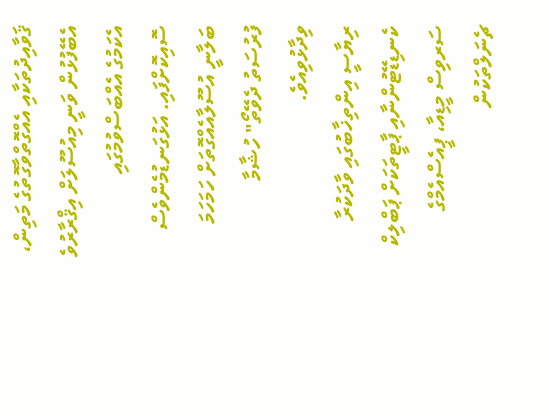ޤަވާއިދުތަކާއި އެއްގޮތްވާގޮތުގެ މަތިން، އެބޭފުޅުން ވަނީ މިއުސޫލަށް އިޤްރާރުވެ އެކަމުގެ އެއްބަސްވުމުގައި ސޮއިކޮށްފައި. އަޅުގަނޑުމެންވެސް ބަލާނީ އުސޫލާއެއްގޮތަށް ހަމަހަމަ ފުރުސަތު ދެވޭތޯ" ހުޝާމާ ވިދާޅުވިއެވެ.
ރިޔާސީ އިންތިޚާބުގައި ވާދަކުރާ ކެނޑިޑޭޓުންނާއި ޕާޓީތަކަށް ޕަބްލިކް ސަރވިސް މީޑިއާ، ޕީއެސްއެމްގެ ޗެނަލްތަކުން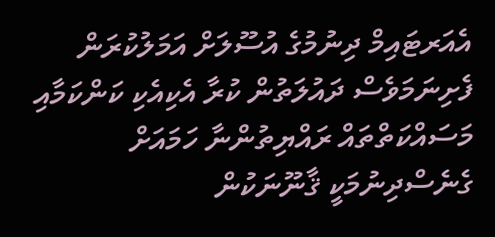އެއަރޓައިމް ދިނުމުގެ އުސޫލަށް އަމަލުކުރަން ފެށިނަމަވެސް ދައުލަތުން ކުރާ އެކިއެކި ކަންކަމާއި މަސައްކަތްތައް ރައްޔިތުންނާ ހަމައަށް ގެނެސްދިނުމަކީ ޤާނޫނަކުން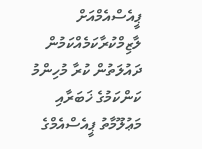ޕީއެސްއެމްއަށް ލާޒިމްކުރާކަމެއްކަމުން ދައުލަތުން ކުރާ މުހިންމު ކަންކަމުގެ ޚަބަރާއި މަޢުލޫމާތު ޕީއެސްއެމްގެ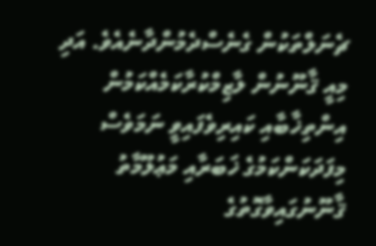ޗެނަލްތަކުން ގެނެސްދެމުންދާނެއެވެ. އަދި މިއީ ޤާނޫނުން ލާޒިމްކުރާކަމެއްކަމުން އިންތިޚާބާއި ކައިރިވެފައިވީ ނަމަވެސް މިފަދަކަންކަމުގެ ޚަބަރާއި މަޢުލޫމާތު ޤާނޫނުގައިވާގޮތުގެ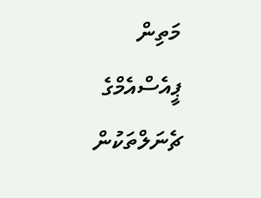މަތިން ޕީއެސްއެމްގެ ޗެނަލްތަކުން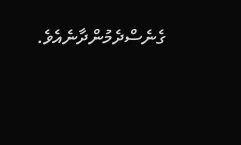ގެނެސްދެމުންދާނެއެވެ.